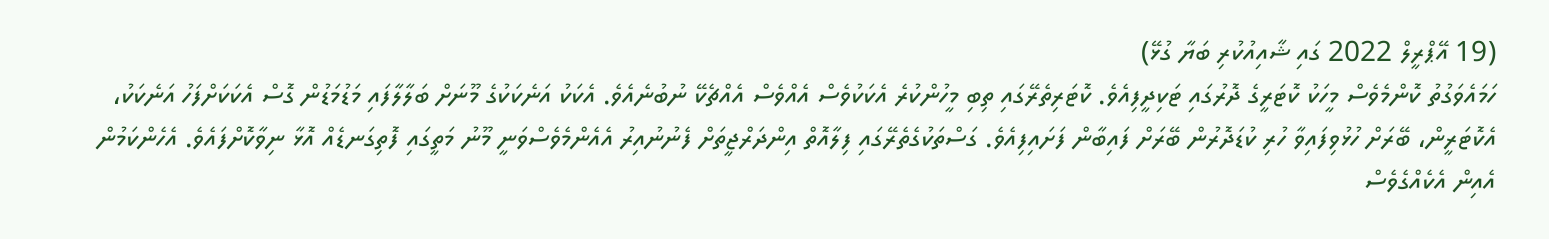(19 އޭޕްރީލް 2022 ގައި ޝާއިއުކުރި ބަޔާ ގުޅޭ)
ހަމައެވަގުތު ކޮންމެވެސް މީހަކު ކޮޓަރީގެ ދޮރުގައި ޓަކިދީފިއެވެ. ކޮޓަރިތެރޭގައި ތިބި މީހުންކުރެ އެކަކުވެސް އެއްވެސް އެއްޗެކޭ ނުބުނެއެވެ. އެކަކު އަނެކަކުގެ މޫނަށް ބަލާލާފައި މަޑުމަޑުން ގޮސް އެކަކަށްފަހު އަނެކަކު، އެކޮޓަރީން، ބޭރަށް ހުޅުވިފައިވާ ހުރި ކުޑަދޮރުން ބޭރަށް ފައިބާން ފަށައިފިއެވެ. ގަސްތަކުގެތެރޭގައި ފިލާއޮތް އިންދަރްޖީތަށް ފެނުނުއިރު އެއެންމެވެސްވަނީ މޫނު މަތީގައި ފޮތިގަނޑެއް އޮޅާ ނިވާކޮށްފައެވެ. އެހެންކަމުން އެއިން އެކެއްގެވެސް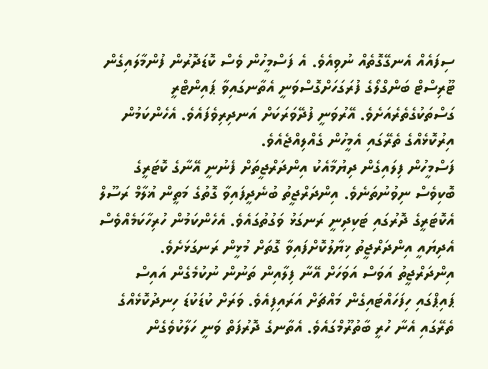ސިފައެއް އެނގޭގޮތެއް ނުވިއެވެ. އެ ފަސްމީހުން ވެސް ކޮޑަދޮރުން ފުންމާލައިގެން ޓޫރިސްޓް ބަންގްލޯގެ ފުރަގަހަށްގޮސްވަނީ އެތާނގައިވާ ޕައިންޓްރީ ގަސްތަކުގެތެރެއަށެވެ. އޭރުވަނީ ފުދޭވަރަކަށް އަނދިރިވެފައެވެ. އެހެންކަމުން އިރުކޮޅެއްގެ ތެރޭގައި އެމީހުން ގެއްލިއްޖެއެވެ.
ފަސްމީހުން ފިލައިގެން ދިޔުމާއެކު އިންދަރްޖީތަށް ފެނުނީ އޭނާގެ ކޮޓަރީގެ ބޮކިވެސް ނިވުނުތަނެވެ. އިންދަރްޖީތު ބުނެދީފައިވާ ގޮތުގެ މަތީން ޣުލާމް ރަސޫލް އެކޮޓަރީގެ ދޮރުގައި ޓަކިދިނީ ރަނގަޅު ވަގުތުގައެވެ. އެހެންކަމުން ހުރިހާކަމެއްވެސް އެދިޔައީ އިންދަރްޖީތު ޚިޔާލުކޮށްފައިވާ ގޮތަށް މުޅީން ރަނގަޅަށެވެ. އިންދަރްޖީތު އަވަސް އަވަހަށް އޭނާ ފިލާއިން ތަނުން ނުކުމެގެން އައިސް ޕައިޕްގައި ހިފަހައްޓައިގެން މައްޗަށް އަރައިފިއެވެ. ވަރަށް ކުޑަކުޑަ ހިނދުކޮޅެއްގެ ތެރޭގައި އެނާ ހުރީ ބާތުރޫމްގައެވެ. އެތާނގެ ދޮރުފަތް ވަނީ ހަލާކުވެގެން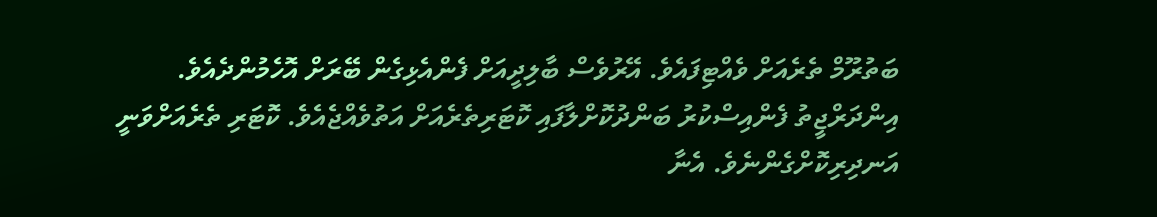ބަތުރޫމް ތެރެއަށް ވެއްޓިފައެވެ. އޭރުވެސް ބާލިދީއަށް ފެންއެޅިގެން ބޭރަށް އޮހެމުންދެއެވެ. އިންދަރްޖީތު ފެންއިސްކުރު ބަންދުކޮށްލާފައި ކޮޓަރިތެރެއަށް އަތުވެއްޖެއެވެ. ކޮޓަރި ތެރެއަށްވަނީ އަނދިރިކޮށްގެންނެވެ. އެނާ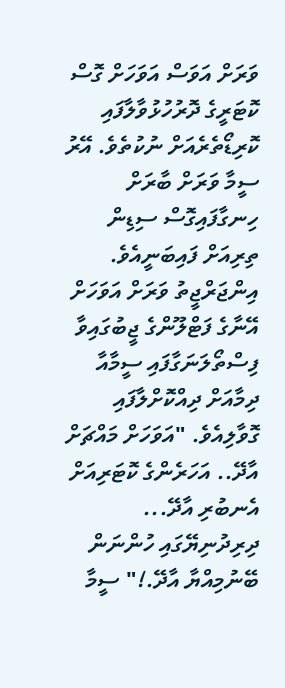ވަރަށް އަވަސް އަވަހަށް ގޮސް ކޮޓަރީގެ ދޮރުހުޅުވާލާފައި ކޮރިޑޯތެރެއަށް ނުކުތެވެ. އޭރު ސީމާ ވަރަށް ބާރަށް ހިނގާފައިގޮސް ސިޑިން ތިރިއަށް ފައިބަނީއެވެ.
އިންޖަރްޖީތު ވަރަށް އަވަހަށް އޭނާގެ ފަޓްލޫންގެ ޖީބުގައިވާ ފިސްތޯލަނަގާފައި ސީމާއާ ދިމާއަށް ދިއްކޮށްލާފައި ގޮވާލިއެވެ. "އަވަހަށް މައްޗަށް އާދޭ.. އަހަރެންގެ ކޮޓަރިއަށް އެނބުރި އާދޭ... ދިރިދުނިޔޭގައި ހުންނަން ބޭނުމިއްޔާ އާދޭ.!" ސީމާ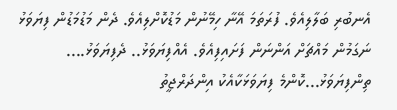އެނބުރި ބަލާލިއެވެ. ފުރަތަމަ އޭނާ ހިމޭނުން މަޑުކޮށްލިއެވެ. ދެން މަޑުމަޑުން ފިޔަވަޅު ނަގަމުން މައްޗަށް އަންނަން ފަށައިފިއެވެ. އެއްފިޔަވަޅު.. ދެފިޔަވަޅު.... ތިންފިޔަވަޅު...ކޮންމެ ފިޔަވަޅަކާއެކު އިންދަރްޖީތު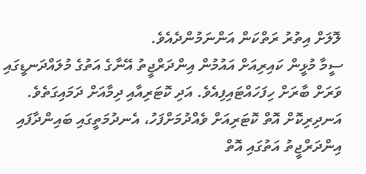ލޮލަށް އިތުރު ރަތްކަން އަންނަމުންދެއެވެ.
ސީމާ މުޅީން ކައިރިއަށް އައުމުން އިންދަރްޖީތު އޭނާގެ އަތުގެ މުލައްދަނޑީގައި ވަރަށް ބާރަށް ހިފަހައްޓައިފިއެވެ. އަދި ކޮޓަރިއާއި ދިމާއަށް ދަމައިގަތެވެ. އަނދިރިކޮށް އޮތް ކޮޓަރިއަށް ވެއްދުމަށްފަހު، އެނދުމަތީގައި ބައިންދާފައި އިންދަރްޖީތު އަތުގައި އޮތް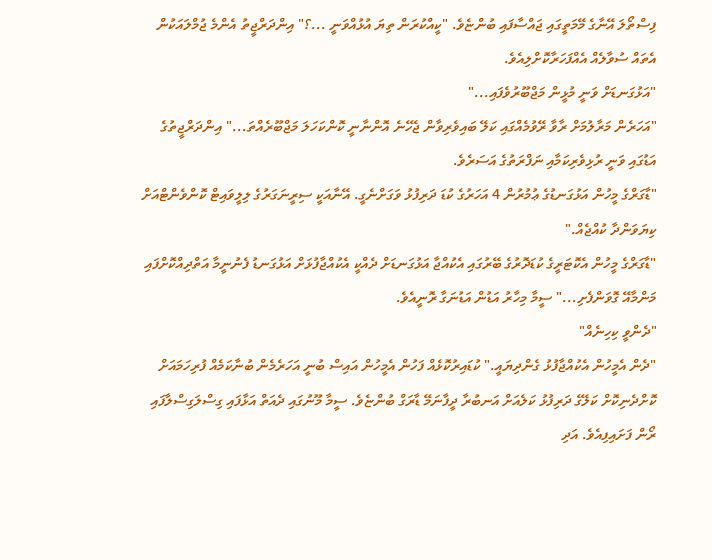ފިސްތޯލަ އޭނާގެ މޭމަތީގައި ޖައްސާފައި ބުންޏެވެ. "ކީއްކުރަން ތިޔަ އުޅުއްވަނީ ...؟" އިންދަރްޖީތު އެންމެ ޖުމްލައަކުން އެތައް ސުވާލެއް އެއްފަހަރާކޮށްލިއެވެ.
"އަޅުގަނޑަށް ވަނީ މުޅީން މަޖްބޫރުވެފައި..."
"އަހަރެން މަރާލުމަށް ރާވާ ރޭވުމެއްގައި ކަލޭ ބައިވެރިވާން ޖެހޭނެ އޮންނާނީ ކޮންކަހަލަ މަޖްބޫރެއްތަ..." އިންދަރްޖީތުގެ އަޑުގައި ވަނީ ރުޅިވެރިކަމާއި ނަފްރަތުގެ އަސަރެވެ.
"ޑާގަރްގެ މީހުން އަޅުގަނޑުގެ ޢުމުރުން 4 އަހަރުގެ ކުޑަ ދަރިފުޅު ވަގަށްނެގީ. އޭނާއަކީ ސިރީނަގަރުގެ ލިލީވައިޓް ކޮންވެންޓްއަށް ކިޔަވަންދާ ކުއްޖެއް."
"ޑާގަރްގެ މީހުން އެކޮޓަރީގެ ކުޑަދޮރުގެ ބޭރުގައި އެކުއްޖާ އަޅުގަނޑަށް ދެއްކީ އެކުއްޖާފުޅަށް އަޅުގަނޑު ފެނުނީމާ އަތްދިއްކޮށްފައި މަންމާއޭ ގޮވަންފެށި..." ސީމާ މިހާރު އަޑުން އަޑުނަގާ ރޮނީއެވެ.
"ދެންވީ ކިހިނެއް"
"ދެން އެމީހުން އެކުއްޖާފުޅު ގެންދިޔައީ." ކުޑައިރުކޮޅެއް ފަހުން އެމީހުން އައިސް ބުނީ އަހަރެމެން ބުނާކަމެއް ފުރިހަމައަށް ކޮށްދެނިކޮށް ކަލޭގެ ދަރިފުޅު ކަލެއަށް އަނބުރާ ދީފާނަމޭ ޑާރަގް ބުންޏެވެ. ސީމާ މޫނުގައި ދެއަތް އަޅާފައި ގިސްލަގިސްލާފައި ރޯން ފަށައިފިއެވެ. އަދި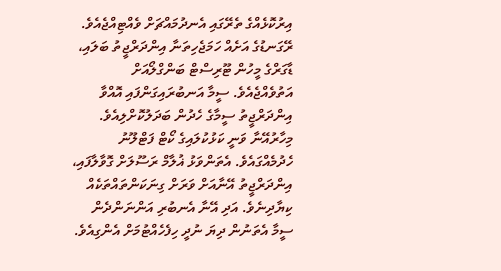އިރުކޮޅެއްގެ ތެރޭގައި އެނދުމައްޗަށް ވެއްޓިއްޖެއެވެ.
ރޭގަނޑުގެ އަށެއް ހަމަޖެހިތަނާ އިންދަރްޖީތު ބަލައި، ޑާގަރްގެ މީހުން ޓޫރިސްޓް ބަންގްލޯއަށް އަތުވެއްޖެއެވެ. ސީމާ އަނބުރައިގަންފައި އޮއްވާ އިންދަރްޖީތު ސީމާގެ ހެދުން ބަދަލުކޮށްލިއެވެ. މިހާރުއޭނާ ވަނީ ކަޅުކުލައިގެ ކޯޓް ފަޓްލޫނު ހެދުމެއްގައެވެ. އެތަންވަޅު ޣުލާމް ރަސޫލަށް ގޮވާލާފައި، އިންދަރްޖީތު އޭނާއަށް ވަރަށް ގިނަކަންތައްތަކެއް ކިޔާދިނެވެ. އަދި އޭނާ އެނބުރި އަންނަންދެން ސީމާ އެތަނުން ދިޔަ ނުދީ ހިފެހެއްޓުމަށް އެންގިއެވެ.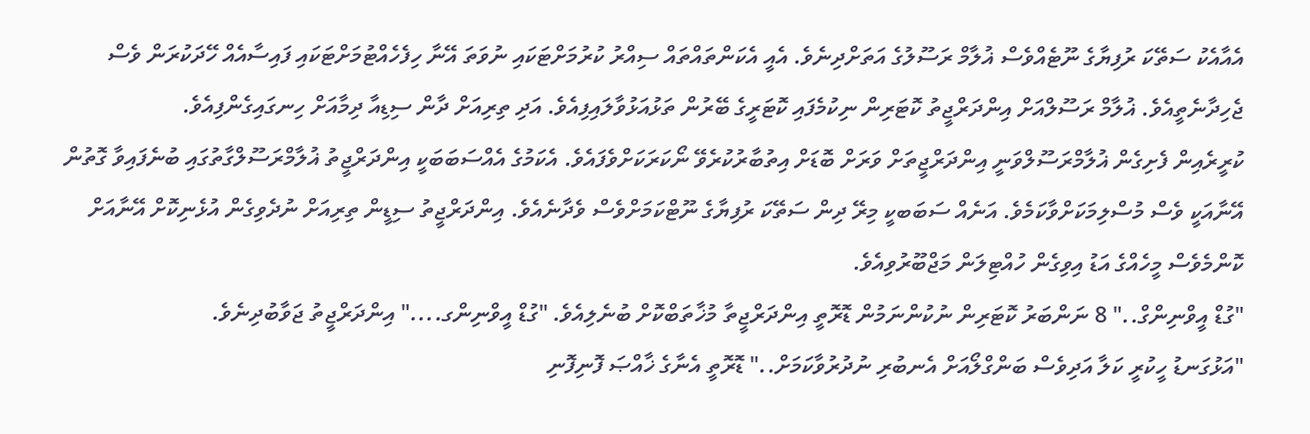އެއާއެކު ސަތޭކަ ރުފިޔާގެ ނޫޓެއްވެސް ޣުލާމް ރަސޫލުގެ އަތަށްދިނެވެ. އެއީ އެކަންތައްތައް ސިއްރު ކުރުމަށްޓަކައި ނުވަތަ އޭނާ ހިފެހެއްޓުމަށްޓަކައި ފައިސާއެއް ހޭދަކުރަން ވެސް ޖެހިދާނެތީއެވެ. ޣުލާމް ރަސޫލްއަށް އިންދަރްޖީތު ކޮޓަރިން ނިކުމެފައި ކޮޓަރީގެ ބޭރުން ތަޅުއަޅުވާލައިފިއެވެ. އަދި ތިރިއަށް ދާން ސިޑިއާ ދިމާއަށް ހިނގައިގެންފިއެވެ.
ކުރީރެއިން ފެށިގެން ޣުލާމްރަސޫލްވަނީ އިންދަރްޖީތަށް ވަރަށް ބޮޑަށް އިތުބާރުކުރެވޭ ނޯކަރަކަށްވެފައެވެ. އެކަމުގެ އެއްސަބަބަކީ އިންދަރްޖީތު ޣުލާމްރަސޫލްގާތުގައި ބުނެފައިވާ ގޮތުން އޭނާއަކީ ވެސް މުސްލިމަކަށްވާކަމެވެ. އަނެއް ސަބަބކީ މިރޭ ދިން ސަތޭކަ ރުފިޔާގެ ނޫޓްކަމަށްވެސް ވެދާނެއެވެ. އިންދަރްޖީތު ސިޑީން ތިރިއަށް ނުދެވިގެން އުޅެނިކޮށް އޭނާއަށް ކޮންމެވެސް މީހެއްގެ އަޑު އިވިގެން ހުއްޓިލަން މަޖްބޫރުވިއެވެ.
"ގުޑް އީވްނިންގް.." 8 ނަންބަރު ކޮޓަރިން ނުކުންނަމުން ޑޮރޮތީ އިންދަރްޖީތާ މުޚާތަބްކޮށް ބުނެލިއެވެ. "ގުޑް އީވްނިންގ...." އިންދަރްޖީތު ޖަވާބުދިނެވެ.
"އަޅުގަނޑު ހީކުރީ ކަލާ އަދިވެސް ބަންގްލޯއަށް އެނބުރި ނުދުރުވާކަމަށް.." ޑޮރޮތީ އެނާގެ ޚާއްޞަ ފޮނިފޮނި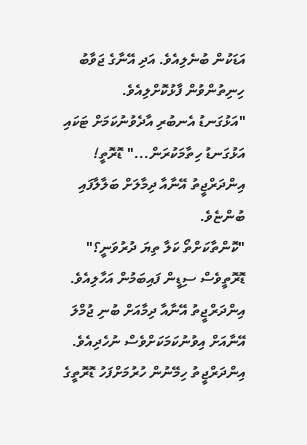އަޑަކުން ބުނެލިއެވެ. އަދި އޭނާގެ ޖަވާބު ހިނިތުންވުން ފާޅުކޮށްލިއެވެ.
"އަޅުގަނޑު އެނބުރި އާދެވުނުކަމަށް ޓަކައި އަޅުގަނޑު ހިތާމަކުރަން..." ޑޮރޮތީ! އިންދަރްޖީތު އޭނާއާ ދިމާލަށް ބަލާލާފައި ބުންޏެވެ.
"ކޮންތާކަށްތޯ ކަލާ ތިޔަ ދުރުވަނީ؟" ޑޮރޮތީވެސް ސިޑީން ފައިބަމުން އަހާލިއެވެ. އިންދަރްޖީތު އޭނާއާ ދިމާއަށް ބުނި ޖުމްލަ އޭނާއަށް އިވުނުކަމަކަށްވެސް ނުހެދިއެވެ. އިންދަރްޖީތު ހިމޭނުން ހުރުމަށްފަހު ޑޮރޮތީގެ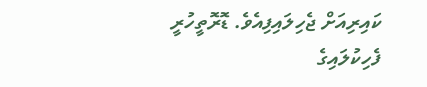ކައިރިއަށް ޖެހިލައިފިއެވެ. ޑޮރޮތީހުރީ ފެހިކުލައިގެ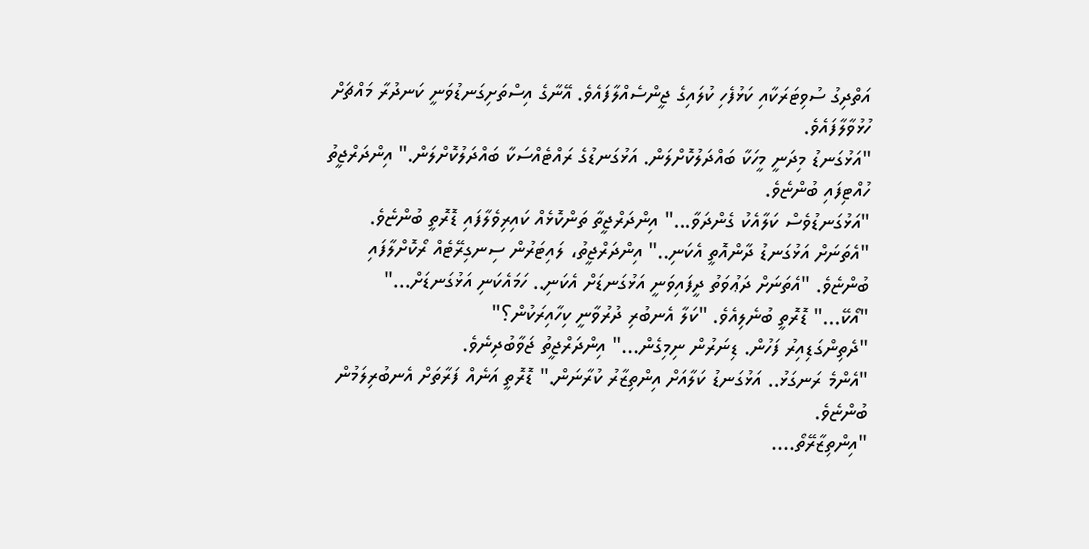އަތްދިގު ސުވިޓަރަކާއި ކަޅުފެހި ކުލައިގެ ޖީންސެއްލާފައެވެ. އޭނާގެ އިސްތަށިގަނޑުވަނީ ކަނދުރާ މައްޗަށް ހުޅުވާލާފައެވެ.
"އަޅުގަނޑު މިދަނީ މީހަކާ ބައްދަލުކޮށްލަން. އަޅުގަނޑުގެ ރައްޓެއްސަކާ ބައްދަލުކޮށްލަން." އިންދަރްޖީތު ހުއްޓިފައި ބުންޏެވެ.
"އަޅުގަނޑުވެސް ކަލާއެކު ގެންދަވާ..." އިންދަރްޖީތާ ތަންކޮޅެއް ކައިރިވެލާފައި ޑޮރޮތީ ބުންޏެވެ.
"އެތަނަށް އަޅުގަނޑު ދާންއޮތީ އެކަނި.." އިންދަރްޖީތު، ލައިޓަރުން ސިނގިރޭޓެއް ރޯކޮށްލާފައި ބުންޏެވެ. "އެތަނަށް ދަޢުވަތު ދީފައިވަނީ އަޅުގަނޑަށް އެކަނި.. ހަމައެކަނި އަޅުގަނޑަށް..."
"އޯކޭ..." ޑޮރޮތީ ބުނެލިއެވެ. "ކަލާ އެނބުރި ދުރުވާނީ ކިހާއިރަކުން؟"
"ދެތިންގަޑިއިރު ފަހުން. ޑިނަރުން ނިމިގެން..." އިންދަރްޖީތު ޖަވާބުދިނެވެ.
"އެންމެ ރަނގަޅު.. އަޅުގަނޑު ކަލާއަށް އިންތިޒާރު ކުރާނަން." ޑޮރޮތީ އަނެއް ފަރާތަށް އެނބުރިލަމުން ބުންޏެވެ.
"އިންތިޒާރޭތޯ....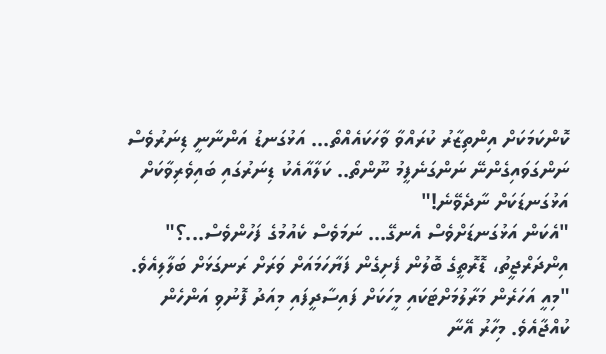ކޮންކަމަކަށް އިންތިޒާރު ކުރައްވާ ވާހަކައެއްތޯ... އަޅުގަނޑު އަންނާނީ ޑިނަރުވެސް ނަންގަވައިގެންނޭ ނަންގަނެފީމު ނޫންތޯ.. ކަލާއާއެކު ޑިނަރުގައި ބައިވެރިވާކަށް އަޅުގަނޑަކަށް ނާދެވޭނެ!"
"އެކަން އަޅުގަނޑަށްވެސް އެނގޭ... ނަމަވެސް ކެއުމުގެ ފަހުންވެސް...؟"
އިންދަރްޖީތު، ޑޮރޮތީގެ ބޮލުން ފެށިގެން ފަޔާހަމައަށް ވަރަށް ރަނގަޅަށް ބަލާލިއެވެ. "މިއީ އަހަރެން މަރާލުމަށްޓަކައި މީހަކަށް ފައިސާދީފައި މިއަދު ފޮނުވި އަންހެން ކުއްޖާއެވެ. މިހާރު އޭނާ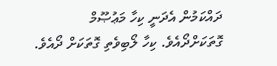ދައްކަމުން އެދަނީ ކިހާ މަޢުޞޫމް ގޮތަކަށްދޯއެވެ. ކިހާ ލޯބިވެތި ގޮތަކަށް ދޯއެވެ.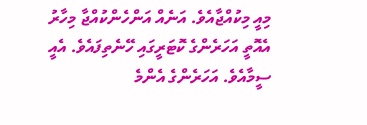މިއީ މިކުއްޖާއެވެ. އަނެއް އަންހެންކުއްޖާ މިހާރު އެއޮތީ އަހަރެންގެ ކޮޓަރީގައި ހޭނެތިފައެވެ. އެއީ ސީމާއެވެ. އަހަރެންގެ އެންމެ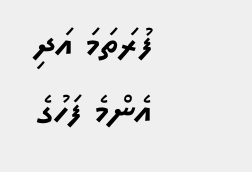ފުރަތަމަ އަދި އެންމެ ފަހުގެ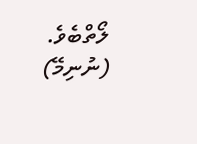ލޯތްބެވެ.
(ނުނިމޭ)